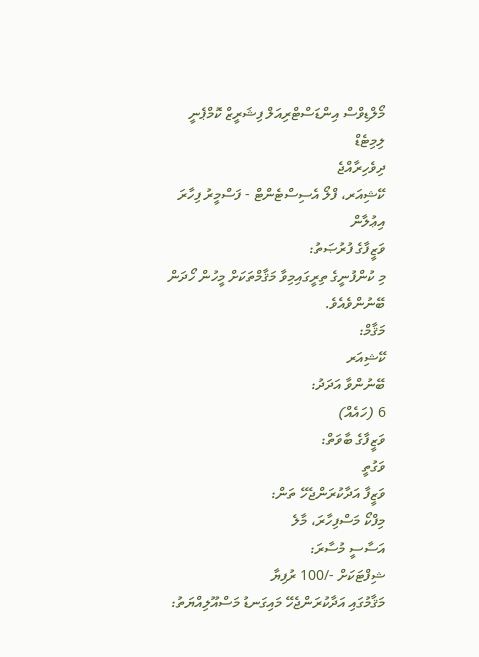މޯލްޑިވްސް އިންޑަސްޓްރިއަލް ފިޝަރީޒް ކޮމްޕެނީ ލިމިޓެޑް
ދިވެހިރާއްޖެ
ކޭޝިއަރ، ފްލޯ އެސިސްޓެންޓް - ފަސްމީރު ފިހާރަ
އިޢުލާން
ވަޒީފާގެ ފުރުޞަތު:
މި ކުންފުނީގެ ތިރީގައިމިވާ މަޤާމްތަކަށް މީހުން ހޯދަން ބޭނުންވެއެވެ.
މަޤާމް:
ކޭޝިއަރ
ބޭނުންވާ އަދަދު:
6 (ހައެއް)
ވަޒީފާގެ ބާވަތް:
ވަގުތީ
ވަޒީފާ އަދާކުރަންޖެހޭ ތަން:
މިފްކޯ މަސްފިހާރަ، މާލެ
އަސާސީ މުސާރަ:
ޝިފްޓަކަށް -/100 ރުފިޔާ
މަޤާމުގައި އަދާކުރަންޖެހޭ މައިގަނޑު މަސްއޫލިއްޔަތު: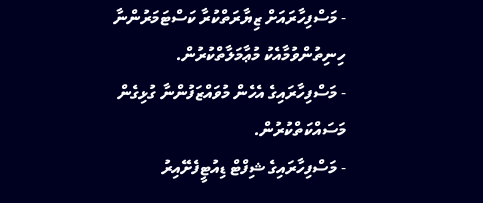- މަސްފިހާރައަށް ޒިޔާރަތްކުރާ ކަސްޓަމަރުންނާ ހިނިތުންވުމާއެކު މުޢާމަލާތްކުރުން.
- މަސްފިހާރައިގެ އެހެން މުވައްޒަފުންނާ ގުޅިގެން މަސައްކަތްކުރުން.
- މަސްފިހާރައިގެ ޝިފްޓް ޑިއުޓީފެށޭއިރު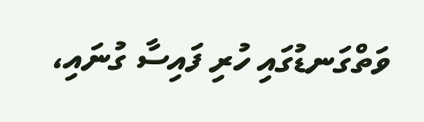ވަތްގަނޑުގައި ހުރި ފައިސާ ގުނައި،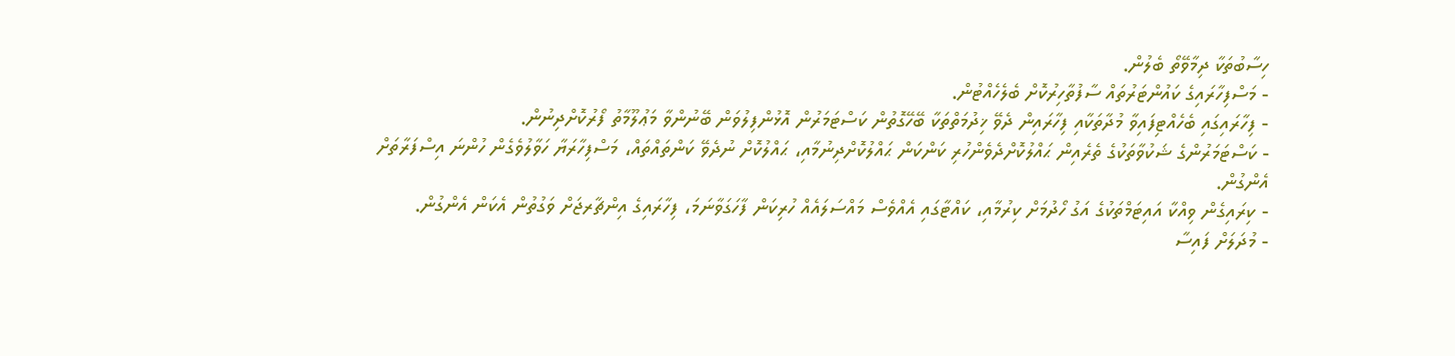ހިސާބުތަކާ ދިމާވޭތޯ ބެލުން.
- މަސްފިހާރައިގެ ކައުންޓަރުތައް ސާފުތާހިރުކޮށް ބެލެހެއްޓުން.
- ފިހާރައިގައި ބެހެއްޓިފައިވާ މުދާތަކާއި ފިހާރައިން ދެވޭ ޚިދުމަތްތަކާ ބޭހޭގޮތުން ކަސްޓަމަރުން އޮޅުންފިލުވަން ބޭނުންވާ މަޢުލޫމާތު ފޯރުކޮށްދިނުން.
- ކަސްޓަމަރުންގެ ޝަކުވާތަކުގެ ތެރެއިން ޙައްލުކޮށްދެވެންހުރި ކަންކަން ޙައްލުކޮށްދިނުމާއި، ޙައްލުކޮށް ނުދެވޭ ކަންތައްތައް، މަސްފިހާރަޔާ ހަވާލުވެގެން ހުންނަ އިސްފަރާތަށް އެންގުން.
- ކިރައިގެން ވިއްކާ އައިޓަމްތަކުގެ އަގު ހޯދުމަށް ކިރުމާއި، ކައްޓާގައި އެއްވެސް މައްސަލައެއް ހުރިކަން ފާހަގަވާނަމަ، ފިހާރައިގެ އިންޗާރޖަށް ވަގުތުން އެކަން އެންގުން.
- މުދަލަށް ފައިސާ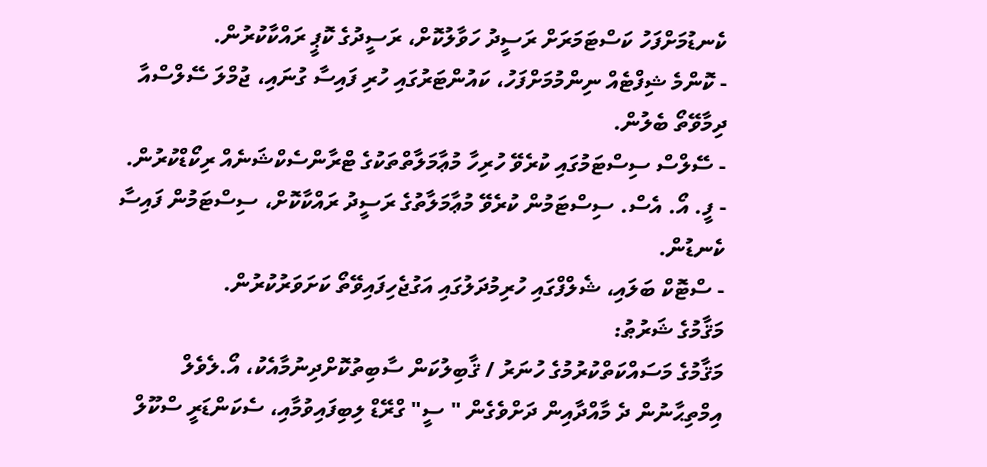ކެނޑުމަށްފަހު ކަސްޓަމަރަށް ރަސީދު ހަވާލުކޮށް، ރަސީދުގެ ކޮޕީ ރައްކާކުރުން.
- ކޮންމެ ޝިފްޓެއް ނިންމުމަށްފަހު، ކައުންޓަރުގައި ހުރި ފައިސާ ގުނައި، ޖުމްލަ ސޭލްސްއާ ދިމާވޭތޯ ބެލުން.
- ސޭލްސް ސިސްޓަމުގައި ކުރެވޭ ހުރިހާ މުޢާމަލާތްތަކުގެ ޓްރާންސެކްޝަނެއް ރިކޯޑްކުރުން.
- ފީ. އޯ. އެސް. ސިސްޓަމުން ކުރެވޭ މުޢާމަލާތުގެ ރަސީދު ރައްކާކޮށް، ސިސްޓަމުން ފައިސާ ކެނޑުން.
- ސްޓޮކް ބަލައި، ޝެލްފްގައި ހުރިމުދަލުގައި އަގުޖެހިފައިވޭތޯ ކަށަވަރުކުރުން.
މަޤާމުގެ ޝަރުޠު:
މަޤާމުގެ މަސައްކަތްކުރުމުގެ ހުނަރު / ޤާބިލުކަން ސާބިތުކޮށްދިނުމާއެކު، އޯ.ލެވެލް އިމްތިޙާނުން ދެ މާއްދާއިން ދަށްވެގެން " ސީ" ގްރޭޑް ލިބިފައިވުމާއި، ސެކަންޑަރީ ސްކޫލް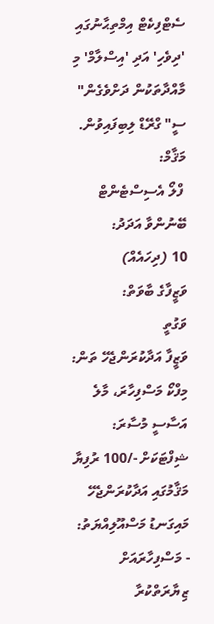ސެޓްފިކެޓް އިމްތިޙާނުގައި 'ދިވެހި' އަދި 'އިސްލާމް' މި މާއްދާތަކުން ދަށްވެގެން" ސީ" ގްރޭޑް ލިބިފައިވުން.
މަޤާމް:
 ފްލޯ އެސިސްޓެންޓް
ބޭނުންވާ އަދަދު:
10 (ދިހައެއް)
ވަޒީފާގެ ބާވަތް:
ވަގުތީ
ވަޒީފާ އަދާކުރަންޖެހޭ ތަން:
މިފްކޯ މަސްފިހާރަ، މާލެ
އަސާސީ މުސާރަ:
ޝިފްޓަކަށް -/100 ރުފިޔާ
މަޤާމުގައި އަދާކުރަންޖެހޭ މައިގަނޑު މަސްއޫލިއްޔަތު:
- މަސްފިހާރައަށް ޒިޔާރަތްކުރާ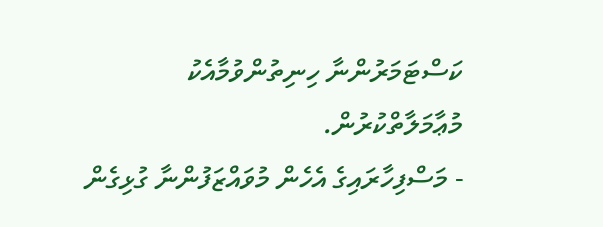ކަސްޓަމަރުންނާ ހިނިތުންވުމާއެކު މުޢާމަލާތްކުރުން.
- މަސްފިހާރައިގެ އެހެން މުވައްޒަފުންނާ ގުޅިގެން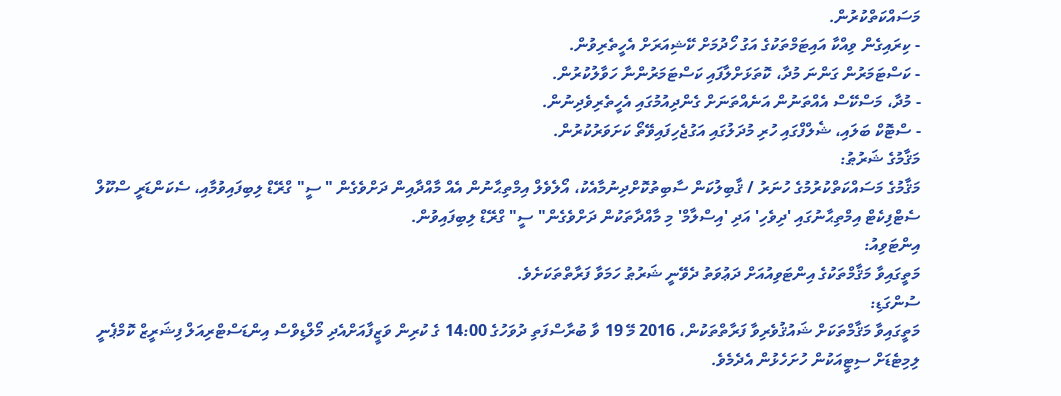މަސައްކަތްކުރުން.
- ކިރައިގެން ވިއްކާ އައިޓަމްތަކުގެ އަގު ހޯދުމަށް ކޭޝިއަރަށް އެހީތެރިވުން.
- ކަސްޓަމަރުން ގަންނަ މުދާ، ކޮތަޅަށްލާފައި ކަސްޓަމަރުންނާ ހަވާލުކުރުން.
- މުދާ، މަސްކޭސް އެއްތަނުން އަނެއްތަނަށް ގެންދިއުމުގައި އެހީތެރިވެދިނުން.
- ސްޓޮކް ބަލައި، ޝެލްފްގައި ހުރި މުދަލުގައި އަގުޖެހިފައިވޭތޯ ކަށަވަރުކުރުން.
މަޤާމުގެ ޝަރުޠު:
މަޤާމުގެ މަސައްކަތްކުރުމުގެ ހުނަރު / ޤާބިލުކަން ސާބިތުކޮށްދިނުމާއެކު، އޯލެވެލް އިމްތިޙާނުން އެއް މާއްދާއިން ދަށްވެގެން " ސީ" ގްރޭޑް ލިބިފައިވުމާއި، ސެކަންޑަރީ ސްކޫލް ސެޓްފިކެޓް އިމްތިޙާނުގައި 'ދިވެހި' އަދި 'އިސްލާމް' މި މާއްދާތަކުން ދަށްވެގެން" ސީ" ގްރޭޑް ލިބިފައިވުން.
އިންޓަވިއު:
މަތީގައިވާ މަޤާމްތަކުގެ އިންޓަވިއުއަށް ދަޢުވަތު ދެވޭނީ ޝަރުޠު ހަމަވާ ފަރާތްތަކަށެވެ.
ސުންގަޑި:
މަތީގައިވާ މަޤާމްތަކަށް ޝައުޤުވެރިވާ ފަރާތްތަކުން، 2016 މޭ 19 ވާ ބުރާސްފަތި ދުވަހުގެ 14:00 ގެ ކުރިން ވަޒީފާއަށްއެދި މޯލްޑިވްސް އިންޑަސްޓްރިއަލް ފިޝަރީޒް ކޮމްޕެނީ ލިމިޓެޑަށް ސިޓީއަކުން ހުށަހެޅުން އެދެމެވެ.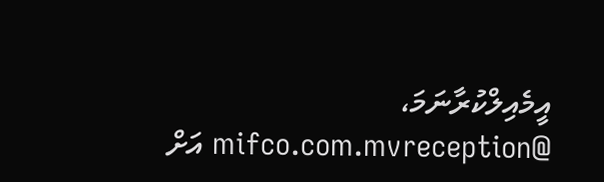އީމެއިލްކުރާނަމަ، @mifco.com.mvreception އަށް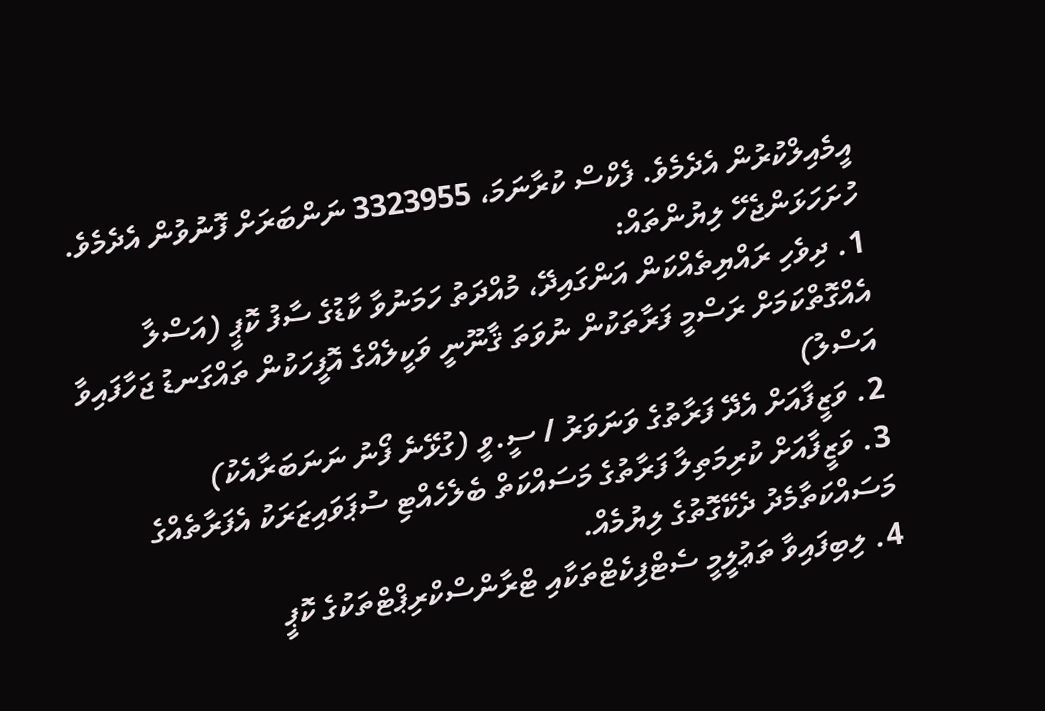އީމެއިލްކުރުން އެދެމެވެ. ފެކްސް ކުރާނަމަ، 3323955 ނަންބަރަށް ފޮނުވުން އެދެމެވެ.
ހުށަހަޅަންޖެހޭ ލިޔުންތައް:
1. ދިވެހި ރައްޔިތެއްކަން އަންގައިދޭ، މުއްދަތު ހަމަނުވާ ކާޑުގެ ސާފު ކޮޕީ (އަސްލާ އެއްގޮތްކަމަށް ރަސްމީ ފަރާތަކުން ނުވަތަ ޤާނޫނީ ވަކީލެއްގެ އޮފީހަކުން ތައްގަނޑު ޖަހާފައިވާ އަސްލު)
2. ވަޒީފާއަށް އެދޭ ފަރާތުގެ ވަނަވަރު / ސީ.ވީ (ގުޅޭނެ ފޯނު ނަނަބަރާއެކު)
3. ވަޒީފާއަށް ކުރިމަތިލާ ފަރާތުގެ މަސައްކަތް ބެލެހެއްޓި ސުޕަވައިޒަރަކު އެފަރާތެއްގެ މަސައްކަތާމެދު ދެކޭގޮތުގެ ލިޔުމެއް.
4. ލިބިފައިވާ ތަޢުލީމީ ސެޓްފިކެޓްތަކާއި ޓްރާންސްކްރިޕްޓްތަކުގެ ކޮޕީ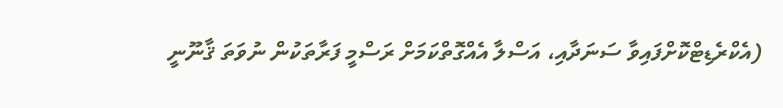(އެކްރެޑިޓްކޮށްފައިވާ ސަނަދާއި، އަސްލާ އެއްގޮތްކަމަށް ރަސްމީ ފަރާތަކުން ނުވަތަ ޤާނޫނީ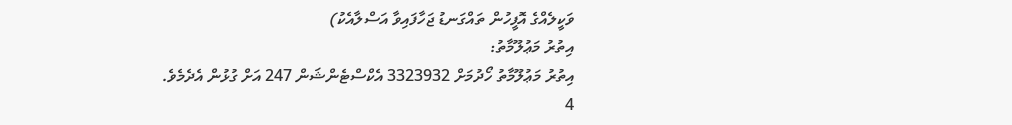ވަކީލެއްގެ އޮފީހުން ތައްގަނޑު ޖަހާފައިވާ އަސްލާއެކު)
އިތުރު މަޢުލޫމާތު:
އިތުރު މަޢުލޫމާތު ހޯދުމަށް 3323932 އެކްސްޓެންޝަން 247 އަށް ގުޅުން އެދެމެވެ.
4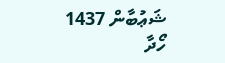ޝަޢުބާން 1437
ހޯދާ